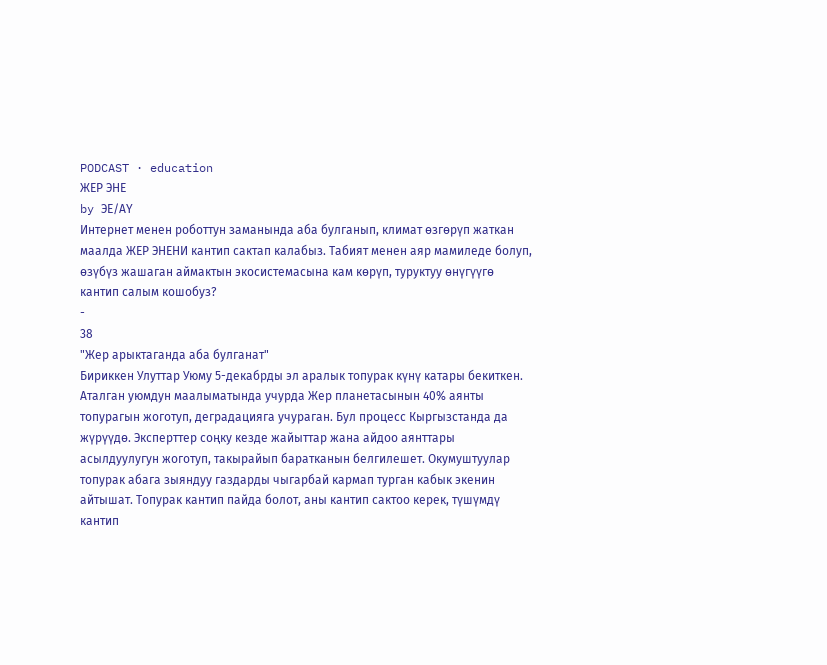PODCAST · education
ЖЕР ЭНЕ
by ЭЕ/АҮ
Интернет менен роботтун заманында аба булганып, климат өзгөрүп жаткан маалда ЖЕР ЭНЕНИ кантип сактап калабыз. Табият менен аяр мамиледе болуп, өзүбүз жашаган аймактын экосистемасына кам көрүп, туруктуу өнүгүүгө кантип салым кошобуз?
-
38
"Жер арыктаганда аба булганат"
Бириккен Улуттар Уюму 5-декабрды эл аралык топурак күнү катары бекиткен. Аталган уюмдун маалыматында учурда Жер планетасынын 40% аянты топурагын жоготуп, деградацияга учураган. Бул процесс Кыргызстанда да жүрүүдө. Эксперттер соңку кезде жайыттар жана айдоо аянттары асылдуулугун жоготуп, такырайып баратканын белгилешет. Окумуштуулар топурак абага зыяндуу газдарды чыгарбай кармап турган кабык экенин айтышат. Топурак кантип пайда болот, аны кантип сактоо керек, түшүмдү кантип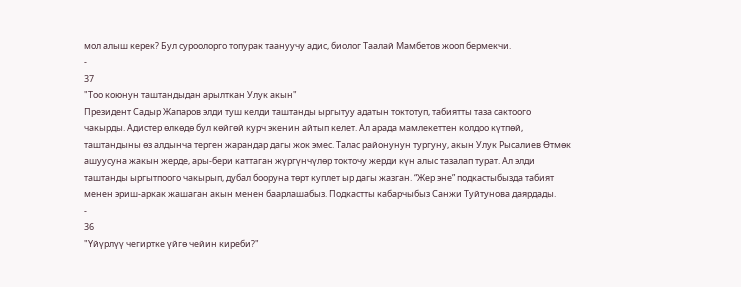мол алыш керек? Бул суроолорго топурак таануучу адис, биолог Таалай Мамбетов жооп бермекчи.
-
37
"Тоо коюнун таштандыдан арылткан Улук акын"
Президент Садыр Жапаров элди туш келди таштанды ыргытуу адатын токтотуп, табиятты таза сактоого чакырды. Адистер өлкөдө бул көйгөй курч экенин айтып келет. Ал арада мамлекеттен колдоо күтпөй, таштандыны өз алдынча терген жарандар дагы жок эмес. Талас районунун тургуну, акын Улук Рысалиев Өтмөк ашуусуна жакын жерде, ары-бери каттаган жүргүнчүлөр токточу жерди күн алыс тазалап турат. Ал элди таштанды ыргытпоого чакырып, дубал бооруна төрт куплет ыр дагы жазган. “Жер эне” подкастыбызда табият менен эриш-аркак жашаган акын менен баарлашабыз. Подкастты кабарчыбыз Санжи Туйтунова даярдады.
-
36
"Үйүрлүү чегиртке үйгө чейин киреби?"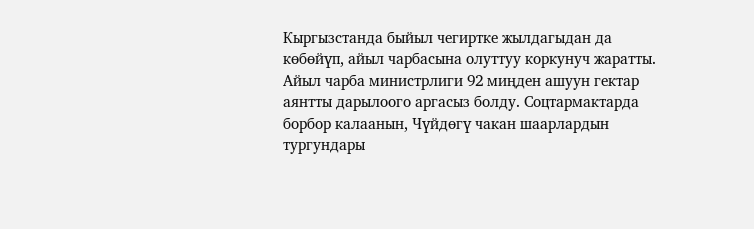Кыргызстанда быйыл чегиртке жылдагыдан да көбөйүп, айыл чарбасына олуттуу коркунуч жаратты. Айыл чарба министрлиги 92 миңден ашуун гектар аянтты дарылоого аргасыз болду. Соцтармактарда борбор калаанын, Чүйдөгү чакан шаарлардын тургундары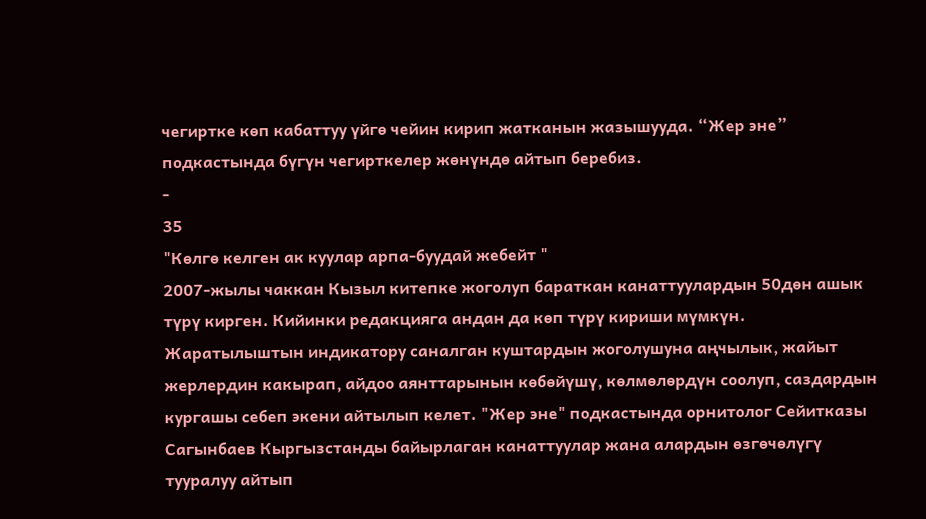чегиртке көп кабаттуу үйгө чейин кирип жатканын жазышууда. “Жер эне” подкастында бүгүн чегирткелер жөнүндө айтып беребиз.
-
35
"Көлгө келген ак куулар арпа-буудай жебейт "
2007-жылы чаккан Кызыл китепке жоголуп бараткан канаттуулардын 50дөн ашык түрү кирген. Кийинки редакцияга андан да көп түрү кириши мүмкүн. Жаратылыштын индикатору саналган куштардын жоголушуна аңчылык, жайыт жерлердин какырап, айдоо аянттарынын көбөйүшү, көлмөлөрдүн соолуп, саздардын кургашы себеп экени айтылып келет. "Жер эне" подкастында орнитолог Сейитказы Сагынбаев Кыргызстанды байырлаган канаттуулар жана алардын өзгөчөлүгү тууралуу айтып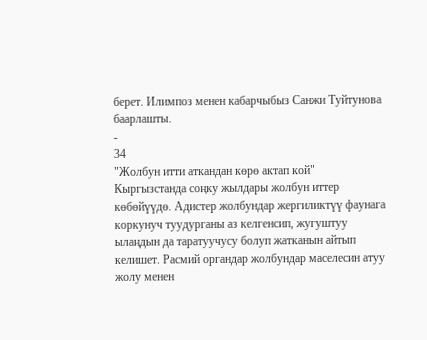берет. Илимпоз менен кабарчыбыз Санжи Туйтунова баарлашты.
-
34
"Жолбун итти аткандан көрө актап кой"
Кыргызстанда соңку жылдары жолбун иттер көбөйүүдө. Адистер жолбундар жергиликтүү фаунага коркунуч туудурганы аз келгенсип, жугуштуу ылаңдын да таратуучусу болуп жатканын айтып келишет. Расмий органдар жолбундар маселесин атуу жолу менен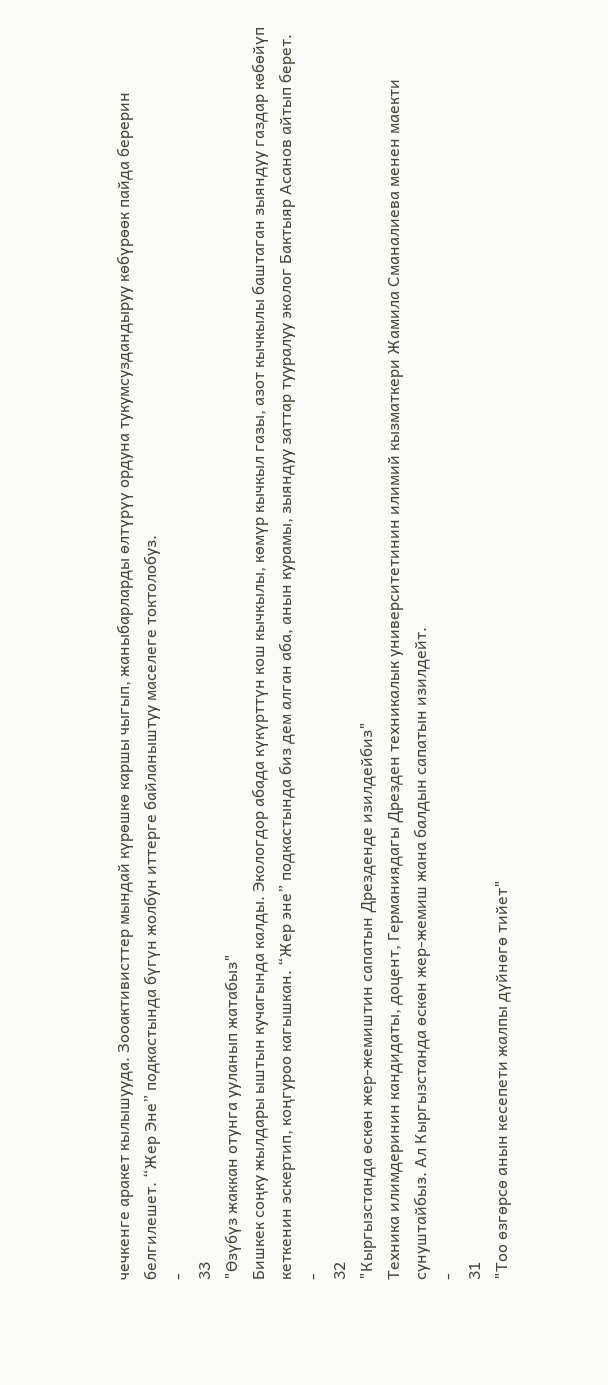чечкенге аракет кылышууда. Зооактивисттер мындай күрөшкө каршы чыгып, жаныбарларды өлтүрүү ордуна тукумсуздандыруу көбүрөөк пайда берерин белгилешет. “Жер Эне” подкастында бүгүн жолбун иттерге байланыштуу маселеге токтолобуз.
-
33
"Өзүбүз жаккан отунга ууланып жатабыз"
Бишкек соңку жылдары ыштын кучагында калды. Экологдор абада күкүрттүн кош кычкылы, көмүр кычкыл газы, азот кычкылы баштаган зыяндуу газдар көбөйүп кеткенин эскертип, коңгуроо кагышкан. “Жер эне” подкастында биз дем алган аба, анын курамы, зыяндуу заттар тууралуу эколог Бактыяр Асанов айтып берет.
-
32
"Кыргызстанда өскөн жер-жемиштин сапатын Дрезденде изилдейбиз"
Техника илимдеринин кандидаты, доцент, Германиядагы Дрезден техникалык университетинин илимий кызматкери Жамила Сманалиева менен маекти сунуштайбыз. Ал Кыргызстанда өскөн жер-жемиш жана балдын сапатын изилдейт.
-
31
"Тоо өзгөрсө анын кесепети жалпы дүйнөгө тийет"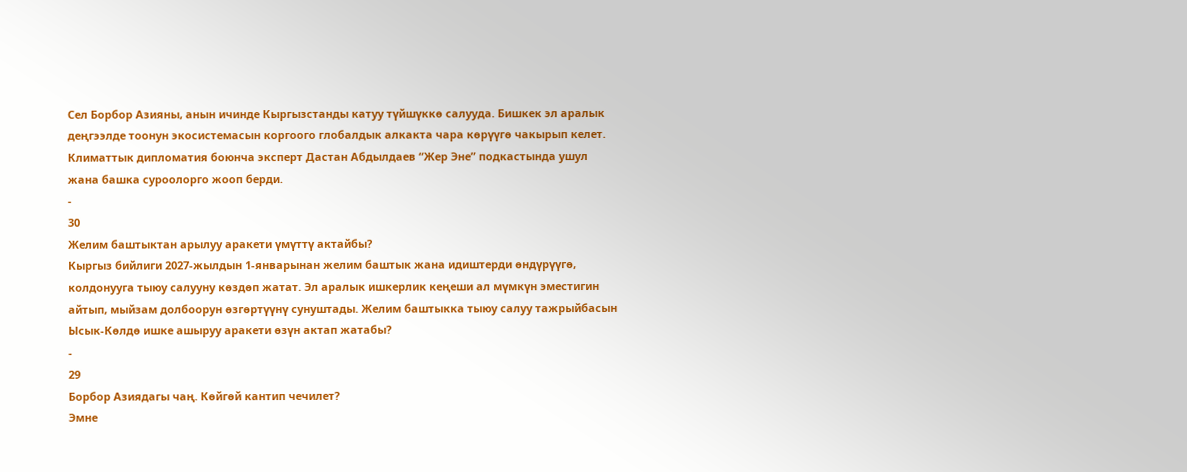Сел Борбор Азияны, анын ичинде Кыргызстанды катуу түйшүккө салууда. Бишкек эл аралык деңгээлде тоонун экосистемасын коргоого глобалдык алкакта чара көрүүгө чакырып келет. Климаттык дипломатия боюнча эксперт Дастан Абдылдаев “Жер Эне” подкастында ушул жана башка суроолорго жооп берди.
-
30
Желим баштыктан арылуу аракети үмүттү актайбы?
Кыргыз бийлиги 2027-жылдын 1-январынан желим баштык жана идиштерди өндүрүүгө, колдонууга тыюу салууну көздөп жатат. Эл аралык ишкерлик кеңеши ал мүмкүн эместигин айтып, мыйзам долбоорун өзгөртүүнү сунуштады. Желим баштыкка тыюу салуу тажрыйбасын Ысык-Көлдө ишке ашыруу аракети өзүн актап жатабы?
-
29
Борбор Азиядагы чаң. Көйгөй кантип чечилет?
Эмне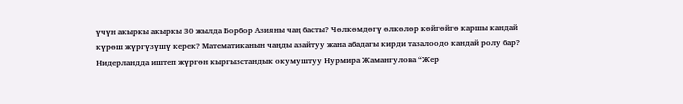үчүн акыркы акыркы 30 жылда Борбор Азияны чаң басты? Чөлкөмдөгү өлкөлөр көйгөйгө каршы кандай күрөш жүргүзүшү керек? Математиканын чаңды азайтуу жана абадагы кирди тазалоодо кандай ролу бар? Нидерландда иштеп жүргөн кыргызстандык окумуштуу Нурмира Жамангулова “Жер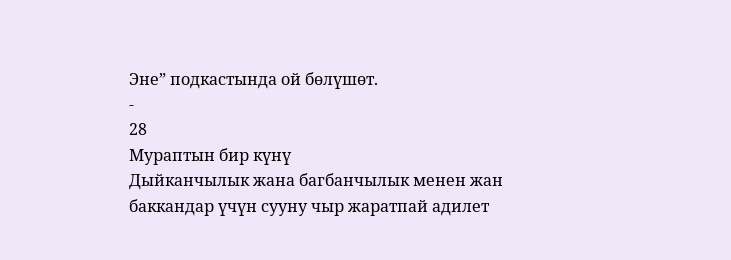Эне” подкастында ой бөлүшөт.
-
28
Мураптын бир күнү
Дыйканчылык жана багбанчылык менен жан баккандар үчүн сууну чыр жаратпай адилет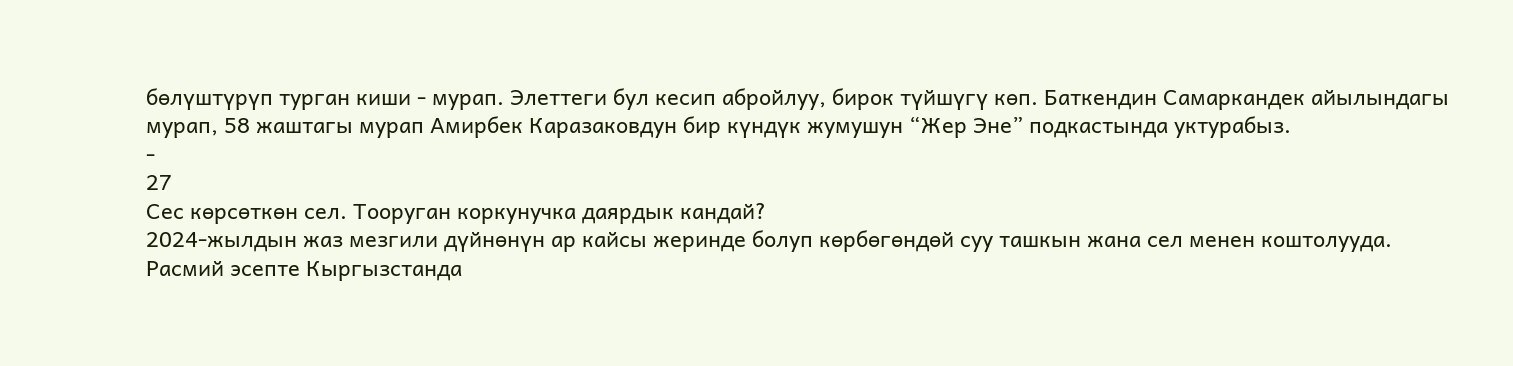бөлүштүрүп турган киши - мурап. Элеттеги бул кесип абройлуу, бирок түйшүгү көп. Баткендин Самаркандек айылындагы мурап, 58 жаштагы мурап Амирбек Каразаковдун бир күндүк жумушун “Жер Эне” подкастында уктурабыз.
-
27
Сеc көрсөткөн сел. Тооруган коркунучка даярдык кандай?
2024-жылдын жаз мезгили дүйнөнүн ар кайсы жеринде болуп көрбөгөндөй суу ташкын жана сел менен коштолууда. Расмий эсепте Кыргызстанда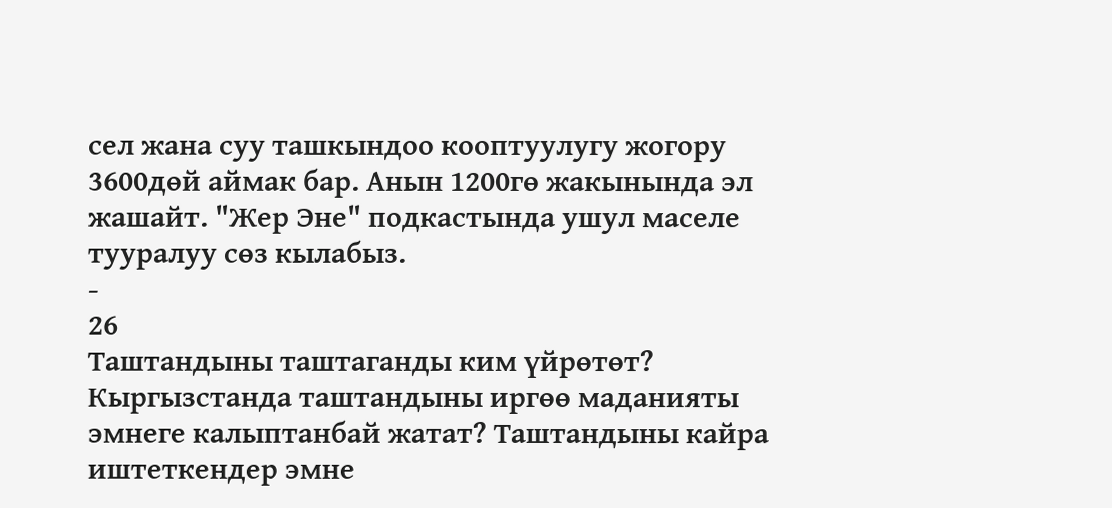сел жана суу ташкындоо кооптуулугу жогору 3600дөй аймак бар. Анын 1200гө жакынында эл жашайт. "Жер Эне" подкастында ушул маселе тууралуу сөз кылабыз.
-
26
Таштандыны таштаганды ким үйрөтөт?
Кыргызстанда таштандыны иргөө маданияты эмнеге калыптанбай жатат? Таштандыны кайра иштеткендер эмне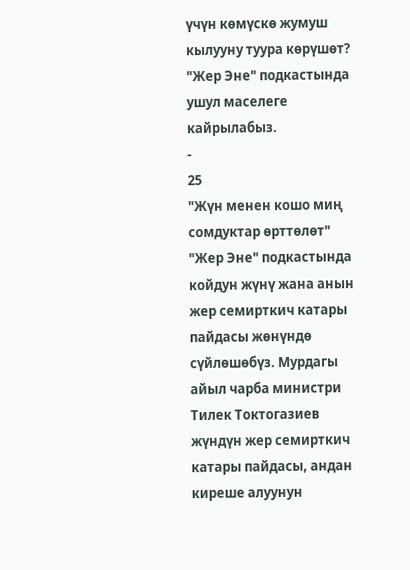үчүн көмүскө жумуш кылууну туура көрүшөт? "Жер Эне" подкастында ушул маселеге кайрылабыз.
-
25
"Жүн менен кошо миң сомдуктар өрттөлөт"
"Жер Эне" подкастында койдун жүнү жана анын жер семирткич катары пайдасы жөнүндө сүйлөшөбүз. Мурдагы айыл чарба министри Тилек Токтогазиев жүндүн жер семирткич катары пайдасы, андан киреше алуунун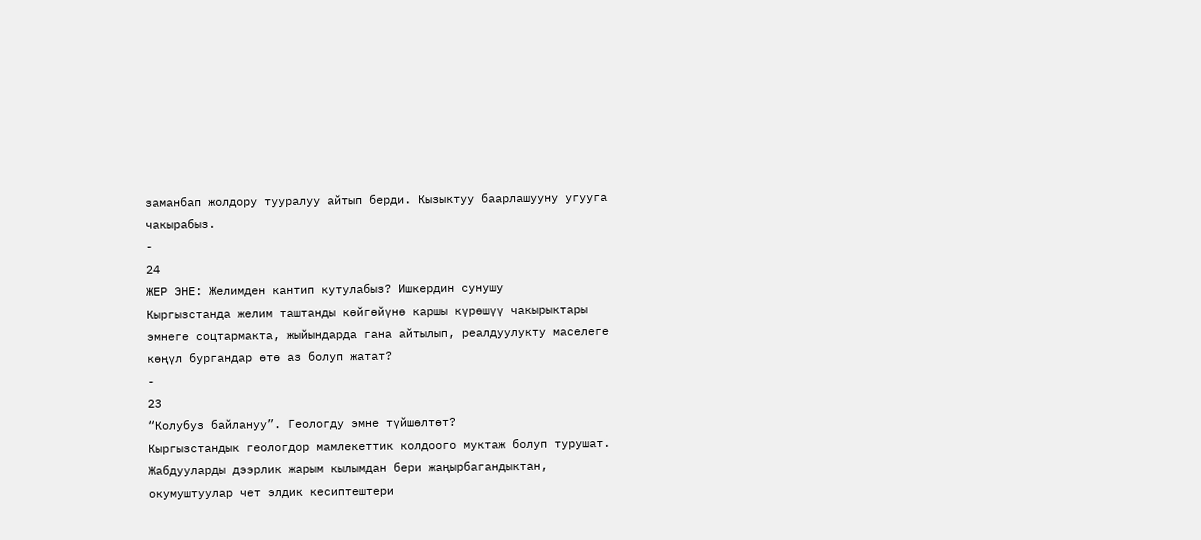заманбап жолдору тууралуу айтып берди. Кызыктуу баарлашууну угууга чакырабыз.
-
24
ЖЕР ЭНЕ: Желимден кантип кутулабыз? Ишкердин сунушу
Кыргызстанда желим таштанды көйгөйүнө каршы күрөшүү чакырыктары эмнеге соцтармакта, жыйындарда гана айтылып, реалдуулукту маселеге көңүл бургандар өтө аз болуп жатат?
-
23
“Колубуз байлануу”. Геологду эмне түйшөлтөт?
Кыргызстандык геологдор мамлекеттик колдоого муктаж болуп турушат. Жабдууларды дээрлик жарым кылымдан бери жаңырбагандыктан, окумуштуулар чет элдик кесиптештери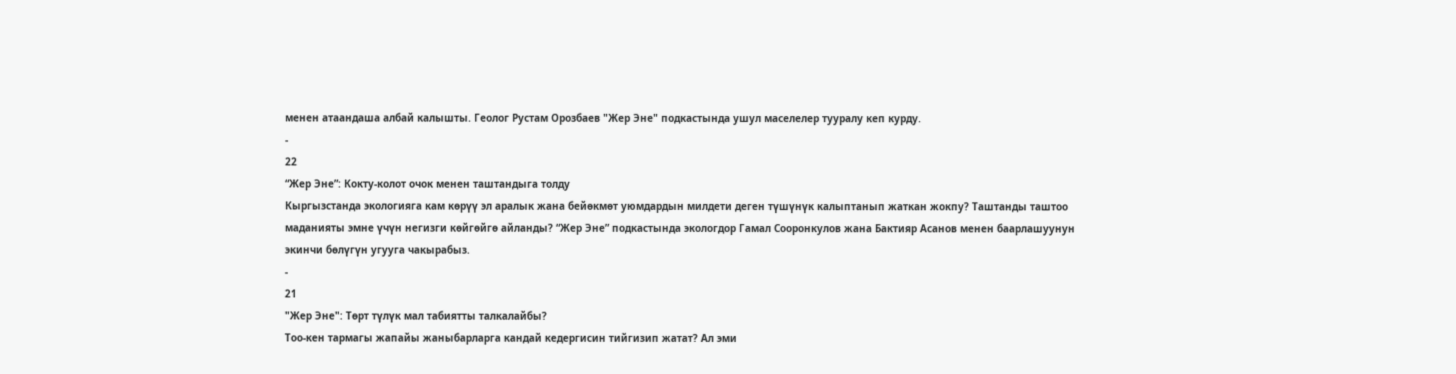менен атаандаша албай калышты. Геолог Рустам Орозбаев "Жер Эне" подкастында ушул маселелер тууралу кеп курду.
-
22
“Жер Эне”: Кокту-колот очок менен таштандыга толду
Кыргызстанда экологияга кам көрүү эл аралык жана бейөкмөт уюмдардын милдети деген түшүнүк калыптанып жаткан жокпу? Таштанды таштоо маданияты эмне үчүн негизги көйгөйгө айланды? “Жер Эне” подкастында экологдор Гамал Сооронкулов жана Бактияр Асанов менен баарлашуунун экинчи бөлүгүн угууга чакырабыз.
-
21
"Жер Эне": Төрт түлүк мал табиятты талкалайбы?
Тоо-кен тармагы жапайы жаныбарларга кандай кедергисин тийгизип жатат? Ал эми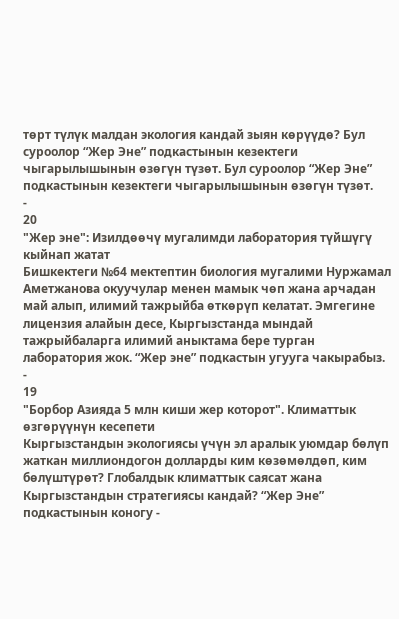төрт түлүк малдан экология кандай зыян көрүүдө? Бул суроолор “Жер Эне” подкастынын кезектеги чыгарылышынын өзөгүн түзөт. Бул суроолор “Жер Эне” подкастынын кезектеги чыгарылышынын өзөгүн түзөт.
-
20
"Жер эне": Изилдөөчү мугалимди лаборатория түйшүгү кыйнап жатат
Бишкектеги №64 мектептин биология мугалими Нуржамал Аметжанова окуучулар менен мамык чөп жана арчадан май алып, илимий тажрыйба өткөрүп келатат. Эмгегине лицензия алайын десе, Кыргызстанда мындай тажрыйбаларга илимий аныктама бере турган лаборатория жок. “Жер эне” подкастын угууга чакырабыз.
-
19
"Борбор Азияда 5 млн киши жер которот". Климаттык өзгөрүүнүн кесепети
Кыргызстандын экологиясы үчүн эл аралык уюмдар бөлүп жаткан миллиондогон долларды ким көзөмөлдөп, ким бөлүштүрөт? Глобалдык климаттык саясат жана Кыргызстандын стратегиясы кандай? “Жер Эне” подкастынын коногу -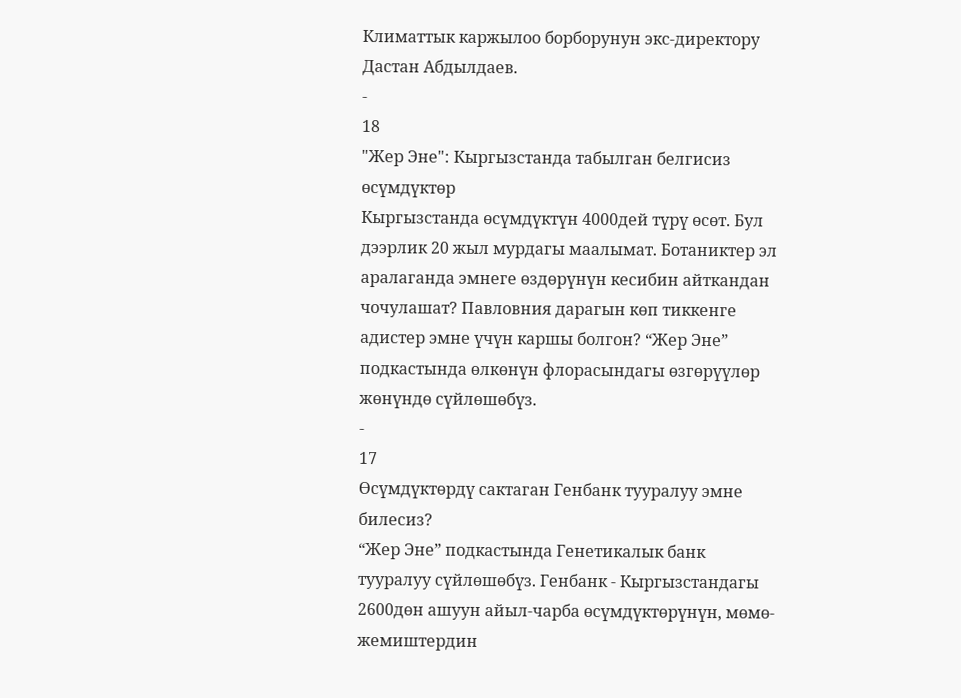Климаттык каржылоо борборунун экс-директору Дастан Абдылдаев.
-
18
"Жер Эне": Кыргызстанда табылган белгисиз өсүмдүктөр
Кыргызстанда өсүмдүктүн 4000дей түрү өсөт. Бул дээрлик 20 жыл мурдагы маалымат. Ботаниктер эл аралаганда эмнеге өздөрүнүн кесибин айткандан чочулашат? Павловния дарагын көп тиккенге адистер эмне үчүн каршы болгон? “Жер Эне” подкастында өлкөнүн флорасындагы өзгөрүүлөр жөнүндө сүйлөшөбүз.
-
17
Өсүмдүктөрдү сактаган Генбанк тууралуу эмне билесиз?
“Жер Эне” подкастында Генетикалык банк тууралуу сүйлөшөбүз. Генбанк - Кыргызстандагы 2600дөн ашуун айыл-чарба өсүмдүктөрүнүн, мөмө-жемиштердин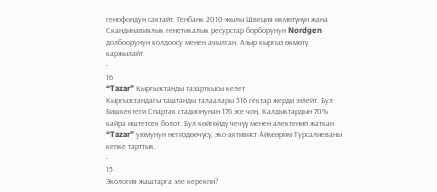генофондун сактайт. Генбанк 2010-жылы Швеция өкмөтүнүн жана Скандинавиялык генетикалык ресурстар борборунун Nordgen долбоорунун колдоосу менен ачылган. Азыр кыргыз өкмөтү каржылайт.
-
16
“Tazar” Кыргызстанды тазарткысы келет
Кыргызстандагы таштанды талаалары 516 гектар жерди ээлейт. Бул Бишкектеги Спартак стадионунан 176 эсе чоң. Калдыктардын 70% кайра иштетсек болот. Бул көйгөйдү чечүү менен алектенип жаткан “Tazar” уюмунун негиздөөчүсү, эко-активист Аймээрим Турсалиеваны кепке тарттык.
-
15
Экология жаштарга эле керекпи?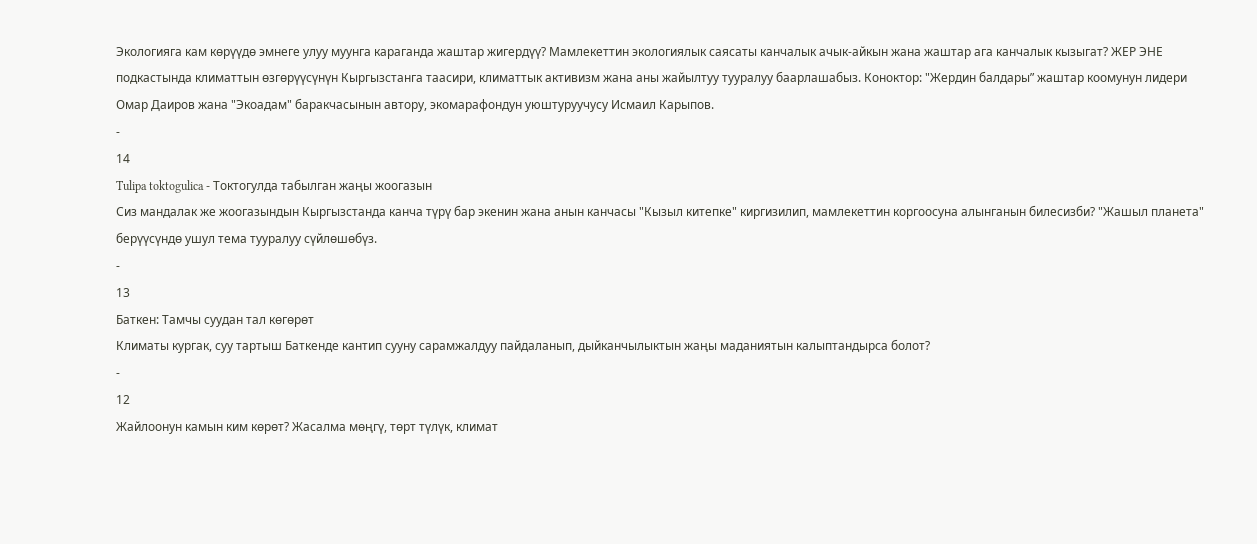Экологияга кам көрүүдө эмнеге улуу муунга караганда жаштар жигердүү? Мамлекеттин экологиялык саясаты канчалык ачык-айкын жана жаштар ага канчалык кызыгат? ЖЕР ЭНЕ подкастында климаттын өзгөрүүсүнүн Кыргызстанга таасири, климаттык активизм жана аны жайылтуу тууралуу баарлашабыз. Коноктор: "Жердин балдары” жаштар коомунун лидери Омар Даиров жана "Экоадам" баракчасынын автору, экомарафондун уюштуруучусу Исмаил Карыпов.
-
14
Tulipa toktogulica - Токтогулда табылган жаңы жоогазын
Сиз мандалак же жоогазындын Кыргызстанда канча түрү бар экенин жана анын канчасы "Кызыл китепке" киргизилип, мамлекеттин коргоосуна алынганын билесизби? "Жашыл планета" берүүсүндө ушул тема тууралуу сүйлөшөбүз.
-
13
Баткен: Тамчы суудан тал көгөрөт
Климаты кургак, суу тартыш Баткенде кантип сууну сарамжалдуу пайдаланып, дыйканчылыктын жаңы маданиятын калыптандырса болот?
-
12
Жайлоонун камын ким көрөт? Жасалма мөңгү, төрт түлүк, климат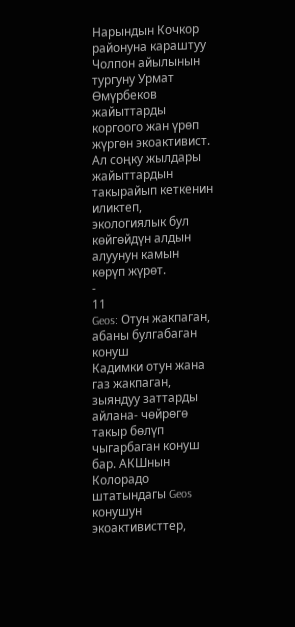Нарындын Кочкор районуна караштуу Чолпон айылынын тургуну Урмат Өмүрбеков жайыттарды коргоого жан үрөп жүргөн экоактивист. Ал соңку жылдары жайыттардын такырайып кеткенин иликтеп, экологиялык бул көйгөйдүн алдын алуунун камын көрүп жүрөт.
-
11
Geos: Отун жакпаган, абаны булгабаган конуш
Кадимки отун жана газ жакпаган, зыяндуу заттарды айлана- чөйрөгө такыр бөлүп чыгарбаган конуш бар. АКШнын Колорадо штатындагы Geos конушун экоактивисттер,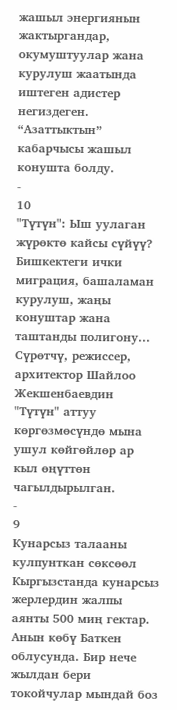жашыл энергиянын жактыргандар, окумуштуулар жана курулуш жаатында иштеген адистер негиздеген. “Азаттыктын” кабарчысы жашыл конушта болду.
-
10
"Түтүн": Ыш уулаган жүрөктө кайсы сүйүү?
Бишкектеги ички миграция, башаламан курулуш, жаңы конуштар жана таштанды полигону... Сүрөтчү, режиссер, архитектор Шайлоо Жекшенбаевдин "Түтүн" аттуу көргөзмөсүндө мына ушул көйгөйлөр ар кыл өңүттөн чагылдырылган.
-
9
Кунарсыз талааны кулпунткан сөксөөл
Кыргызстанда кунарсыз жерлердин жалпы аянты 500 миң гектар. Анын көбү Баткен облусунда. Бир нече жылдан бери токойчулар мындай боз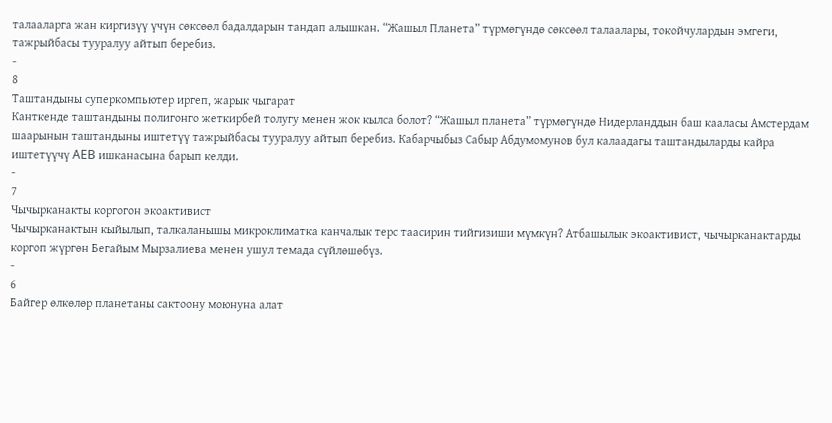талааларга жан киргизүү үчүн сөксөөл бадалдарын тандап алышкан. “Жашыл Планета” түрмөгүндө сөксөөл талаалары, токойчулардын эмгеги, тажрыйбасы тууралуу айтып беребиз.
-
8
Таштандыны суперкомпьютер иргеп, жарык чыгарат
Канткенде таштандыны полигонго жеткирбей толугу менен жок кылса болот? “Жашыл планета” түрмөгүндө Нидерланддын баш кааласы Амстердам шаарынын таштандыны иштетүү тажрыйбасы тууралуу айтып беребиз. Кабарчыбыз Сабыр Абдумомунов бул калаадагы таштандыларды кайра иштетүүчү AEB ишканасына барып келди.
-
7
Чычырканакты коргогон экоактивист
Чычырканактын кыйылып, талкаланышы микроклиматка канчалык терс таасирин тийгизиши мүмкүн? Атбашылык экоактивист, чычырканактарды коргоп жүргөн Бегайым Мырзалиева менен ушул темада сүйлөшөбүз.
-
6
Байгер өлкөлөр планетаны сактоону моюнуна алат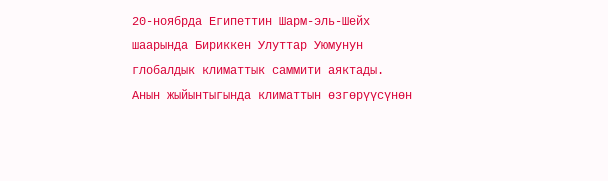20-ноябрда Египеттин Шарм-эль-Шейх шаарында Бириккен Улуттар Уюмунун глобалдык климаттык саммити аяктады. Анын жыйынтыгында климаттын өзгөрүүсүнөн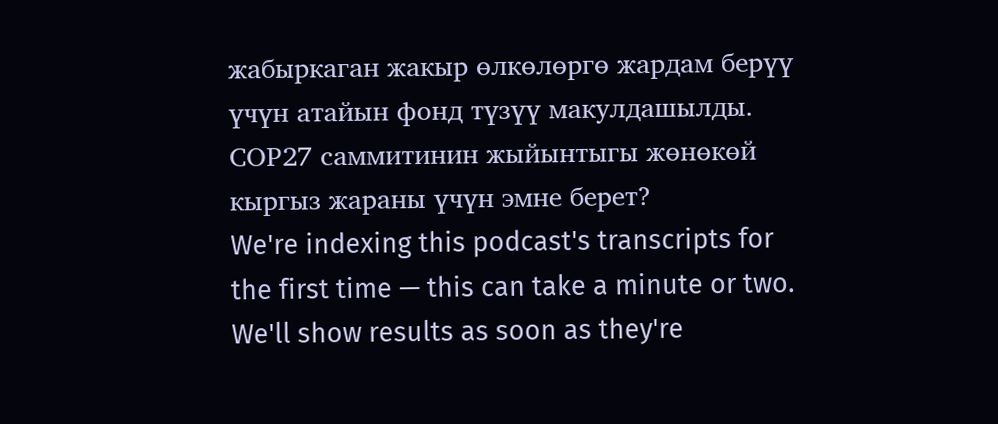жабыркаган жакыр өлкөлөргө жардам берүү үчүн атайын фонд түзүү макулдашылды. СОР27 саммитинин жыйынтыгы жөнөкөй кыргыз жараны үчүн эмне берет?
We're indexing this podcast's transcripts for the first time — this can take a minute or two. We'll show results as soon as they're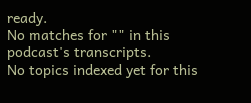ready.
No matches for "" in this podcast's transcripts.
No topics indexed yet for this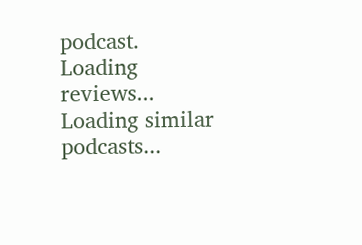podcast.
Loading reviews...
Loading similar podcasts...